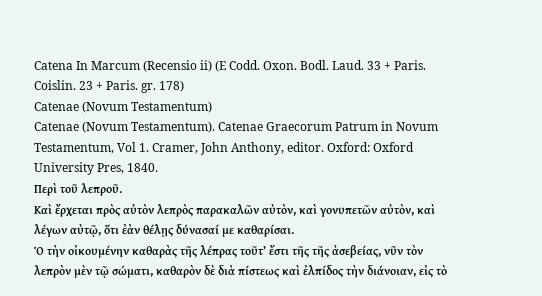Catena In Marcum (Recensio ii) (E Codd. Oxon. Bodl. Laud. 33 + Paris. Coislin. 23 + Paris. gr. 178)
Catenae (Novum Testamentum)
Catenae (Novum Testamentum). Catenae Graecorum Patrum in Novum Testamentum, Vol 1. Cramer, John Anthony, editor. Oxford: Oxford University Pres, 1840.
Περὶ τοῦ λεπροῦ.
Καὶ ἔρχεται πρὸς αὐτὸν λεπρὸς παρακαλῶν αὐτὸν, καὶ γονυπετῶν αὐτὸν, καὶ λέγων αὐτῷ, ὅτι ἐὰν θέλῃς δύνασαί με καθαρίσαι.
Ὁ τὴν οἰκουμένην καθαρὰς τῆς λέπρας τοῦτ’ ἔστι τῆς τῆς ἀσεβείας, νῦν τὸν λεπρὸν μὲν τῷ σώματι, καθαρὸν δὲ διὰ πίστεως καὶ ἐλπίδος τὴν διάνοιαν, εἰς τὸ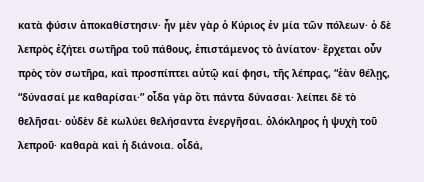κατὰ φύσιν ἀποκαθίστησιν· ἦν μὲν γὰρ ὁ Κύριος ἐν μία τῶν πόλεων· ὁ δὲ λεπρὸς ἐζήτει σωτῆρα τοῦ πάθους, ἐπιστάμενος τὸ ἀνίατον· ἔρχεται οὖν πρὸς τὸν σωτῆρα, καὶ προσπίπτει αὐτῷ καί φησι, τῆς λέπρας, “ἐὰν θέλῃς, “δύνασαί με καθαρίσαι·” οἶδα γὰρ ὅτι πάντα δύνασαι· λείπει δὲ τὸ θελῆσαι· οὐδὲν δὲ κωλύει θελήσαντα ἐνεργῆσαι. ὁλόκληρος ἡ ψυχὴ τοῦ λεπροῦ· καθαρὰ καὶ ἡ διάνοια. οἶδά,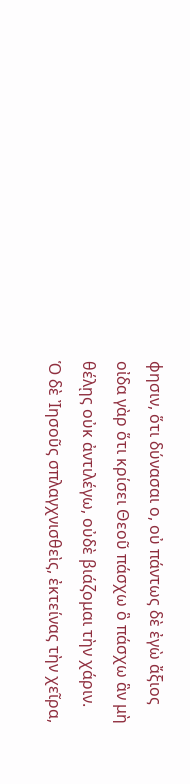φησιν, ὅτι δύνασαι ο, οὐ πάντως δὲ ἐγὼ ἄξιος οἰδα γὰρ ὅτι κρίσει Θεοῦ πάσχω ὃ πάσχω ἃν μὴ θέλῃς οὐκ ἀντιλέγω, οὐδὲ βιάζομαι τὴν χάριν.
Ὁ δὲ Ἰησοῦς σπλαγχνισθεὶς, ἐκτείνας τὴν χεῖρα,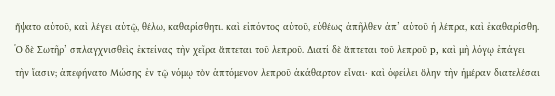ἥψατο αὐτοῦ, καὶ λέγει αὐτῷ, θέλω, καθαρίσθητι. καὶ εἰπόντος αὐτοῦ, εὐθέως ἀπῆλθεν ἀπ’ αὐτοῦ ἡ λέπρα, καὶ ἐκαθαρίσθη.
Ὁ δὲ Σωτῆρ’ σπλαγχνισθεὶς ἐκτείνας τὴν χεῖρα ἅπτεται τοῦ λεπροῦ. Διατί δὲ ἅπτεται τοῦ λεπροῦ p, καὶ μὴ λόγῳ ἐπάγει τὴν ἴασιν; ἀπεφήνατο Μώσης ἐν τῷ νόμῳ τὸν ἁπτόμενον λεπροῦ ἀκάθαρτον εἶναι· καὶ ὀφείλει ὅλην τὴν ἡμέραν διατελέσαι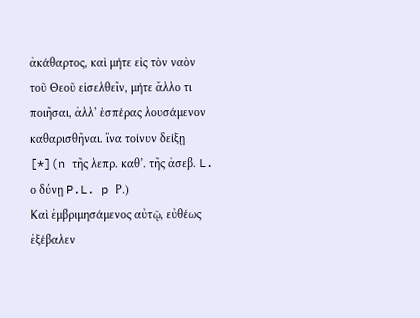ἀκάθαρτος, καὶ μήτε εἰς τὸν ναὸν τοῦ Θεοῦ εἰσελθεῖν, μήτε ἄλλο τι ποιῆσαι, ἀλλ’ ἑσπέρας λουσάμενον καθαρισθῆναι. ἵνα τοίνυν δείξῃ [*](n τῆς λεπρ. καθ’. τῆς ἀσεβ. L. ο δύνῃ P.L. p Ρ.)
Καὶ ἐμβριμησάμενος αὐτῷ, εὐθέως ἐξέβαλεν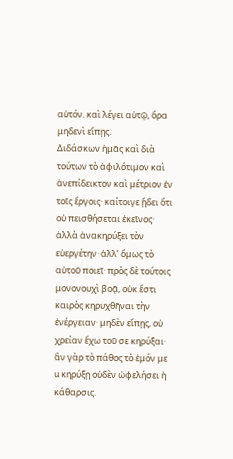αὐτόν. καὶ λέγει αὐτῷ, ὅρα μηδενὶ εἴπῃς.
Διδάσκων ἡμᾶς καὶ διὰ τούτων τὸ ἀφιλότιμον καὶ ἀνεπίδεικτον καὶ μέτριον ἐν τοῖς ἔργοις· καίτοιγε ᾔδει ὅτι οὐ πεισθήσεται ἐκεῖνος· ἀλλὰ ἀνακηρύξει τὸν εὐεργέτην· ἀλλ’ ὅμως τὸ αὐτοῦ ποιεῖ· πρὸς δὲ τούτοις μονονουχὶ βοᾷ, οὐκ ἔστι καιρὸς κηρυχθῆναι τὴν ἐνέργειαν· μηδὲν εἴπῃς, οὐ χρείαν ἔχω τοῦ σε κηρύξαι· ἃν γὰρ τὸ πάθος τὸ ἐμόν με u κηρύξῃ οὐδὲν ὠφελήσει ἡ κάθαρσις.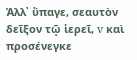Ἀλλ᾿ ὕπαγε, σεαυτὸν δεῖξον τῷ ἱερεῖ, v καὶ προσένεγκε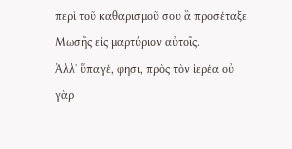περὶ τοῦ καθαρισμοῦ σου ἃ προσέταξε Μωσῆς εἰς μαρτύριον αὐτοῖς.
Ἀλλ᾿ ὕπαγέ, φησι, πρὸς τὸν ἱερέα οὐ γὰρ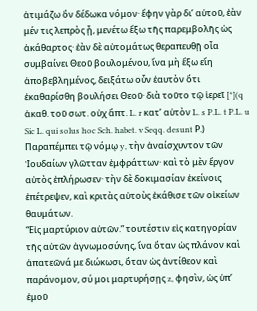ἀτιμάζω ὃν δέδωκα νόμον· ἔφην γὰρ δι’ αὐτοῦ, ἐὰν μέν τις λεπρὸς ᾖ, μενέτω ἔξω τῆς παρεμβολῆς ὡς ἀκάθαρτος· ἐὰν δὲ αὐτομάτως θεραπευθῇ οἷα συμβαίνει Θεοῦ βουλομένου, ἵνα μὴ ἔξω εἴη ἀποβεβλημένος, δειξάτω οὖν ἑαυτὸν ὅτι ἐκαθαρίσθη βουλήσει Θεοῦ· διὰ τοῦτο τῷ ἱερεῖ [*](q ἀκαθ. τοῦ σωτ. οὐχ ἅπτ. L. r κατ’ αὐτὸν L. s P.L. t P.L. u Sic L. qui solus hoc Sch. habet. v Seqq. desunt Ρ.)
Παραπέμπει τῷ νόμῳ y, τὴν ἀναίσχυντον τῶν Ἰουδαίων γλῶτταν ἐμφράττων· καὶ τὸ μὲν ἔργον αὐτὸς ἐπλήρωσεν· τὴν δὲ δοκιμασίαν ἐκείνοις ἐπέτρεψεν, καὶ κριτὰς αὐτοὺς ἐκάθισε τῶν οἰκείων θαυμάτων.
“Εἰς μαρτύριον αὐτῶν.” τουτέστιν εἰς κατηγορίαν τῆς αὐτῶν ἀγνωμοσύνης, ἵνα ὅταν ὡς πλάνον καὶ ἀπατεῶνά με διώκωσι, ὅταν ὡς ἀντίθεον καὶ παράνομον, σύ μοι μαρτυρήσῃς z, φησὶν, ὡς ὑπ’ ἐμοῦ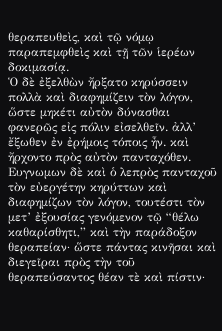θεραπευθεὶς, καὶ τῷ νόμῳ παραπεμφθεὶς καὶ τῇ τῶν ἱερέων δοκιμασίᾳ.
Ὁ δὲ ἐξελθὼν ἤρξατο κηρύσσειν πολλὰ καὶ διαφημίζειν τὸν λόγον, ὥστε μηκέτι αὐτὸν δύνασθαι φανερῶς εἰς πόλιν εἰσελθεῖν. ἀλλ’ ἔξωθεν ἐν ἐρήμοις τόποις ἦν. καὶ ἤρχοντο πρὸς αὐτὸν πανταχόθεν.
Eυγνωμων δὲ καὶ ὁ λεπρὸς πανταχοῦ τὸν εὐεργέτην κηρύττων καὶ διαφημίζων τὸν λόγον, τουτέστι τὸν μετ’ ἐξουσίας γενόμενον τῷ “θέλω καθαρίσθητι,” καὶ τὴν παράδοξον θεραπείαν· ὥστε πάντας κινῆσαι καὶ διεγεῖραι πρὸς τὴν τοῦ θεραπεύσαντος θέαν τὲ καὶ πίστιν·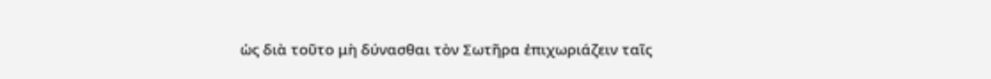ὡς διὰ τοῦτο μὴ δύνασθαι τὸν Σωτῆρα ἐπιχωριάζειν ταῖς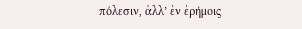πόλεσιν, ἀλλ’ ἐν ἐρήμοις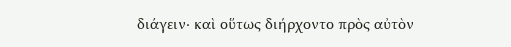διάγειν· καὶ οὕτως διήρχοντο πρὸς αὐτὸν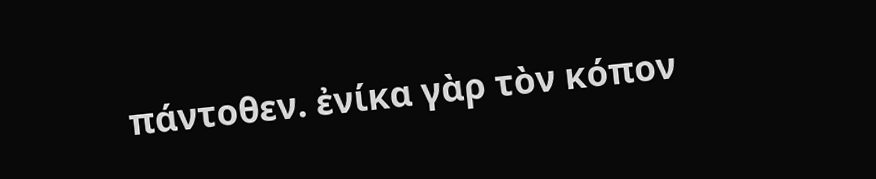πάντοθεν. ἐνίκα γὰρ τὸν κόπον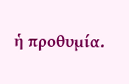ἡ προθυμία.